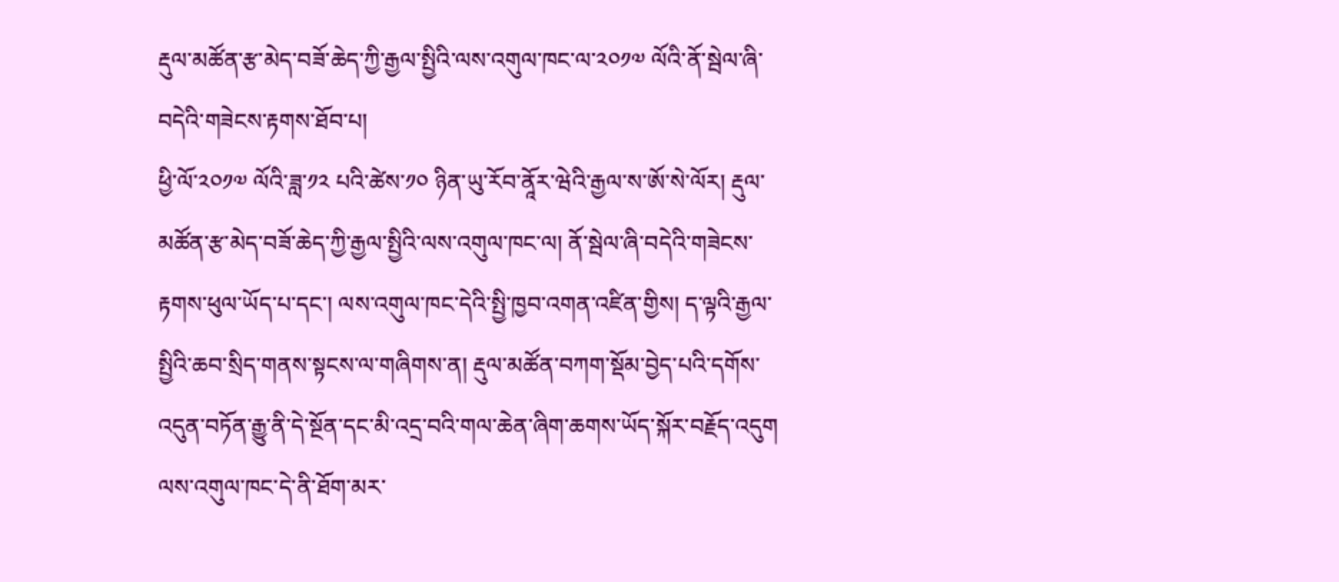རྡུལ་མཚོན་རྩ་མེད་བཟོ་ཆེད་ཀྱི་རྒྱལ་སྤྱིའི་ལས་འགུལ་ཁང་ལ་༢༠༡༧ ལོའི་ནོ་སྦེལ་ཞི་བདེའི་གཟེངས་རྟགས་ཐོབ་པ།
ཕྱི་ལོ་༢༠༡༧ ལོའི་ཟླ་༡༢ པའི་ཚེས་༡༠ ཉིན་ཡུ་རོབ་ནཱོར་ཝེའི་རྒྱལ་ས་ཨོ་སེ་ལོར། རྡུལ་མཚོན་རྩ་མེད་བཟོ་ཆེད་ཀྱི་རྒྱལ་སྤྱིའི་ལས་འགུལ་ཁང་ལ། ནོ་སྦེལ་ཞི་བདེའི་གཟེངས་རྟགས་ཕུལ་ཡོད་པ་དང་། ལས་འགུལ་ཁང་དེའི་སྤྱི་ཁྱབ་འགན་འཛིན་གྱིས། ད་ལྟའི་རྒྱལ་སྤྱིའི་ཆབ་སྲིད་གནས་སྟངས་ལ་གཞིགས་ན། རྡུལ་མཚོན་བཀག་སྡོམ་བྱེད་པའི་དགོས་འདུན་བཏོན་རྒྱུ་ནི་དེ་སྔོན་དང་མི་འདྲ་བའི་གལ་ཆེན་ཞིག་ཆགས་ཡོད་སྐོར་བརྗོད་འདུག
ལས་འགུལ་ཁང་དེ་ནི་ཐོག་མར་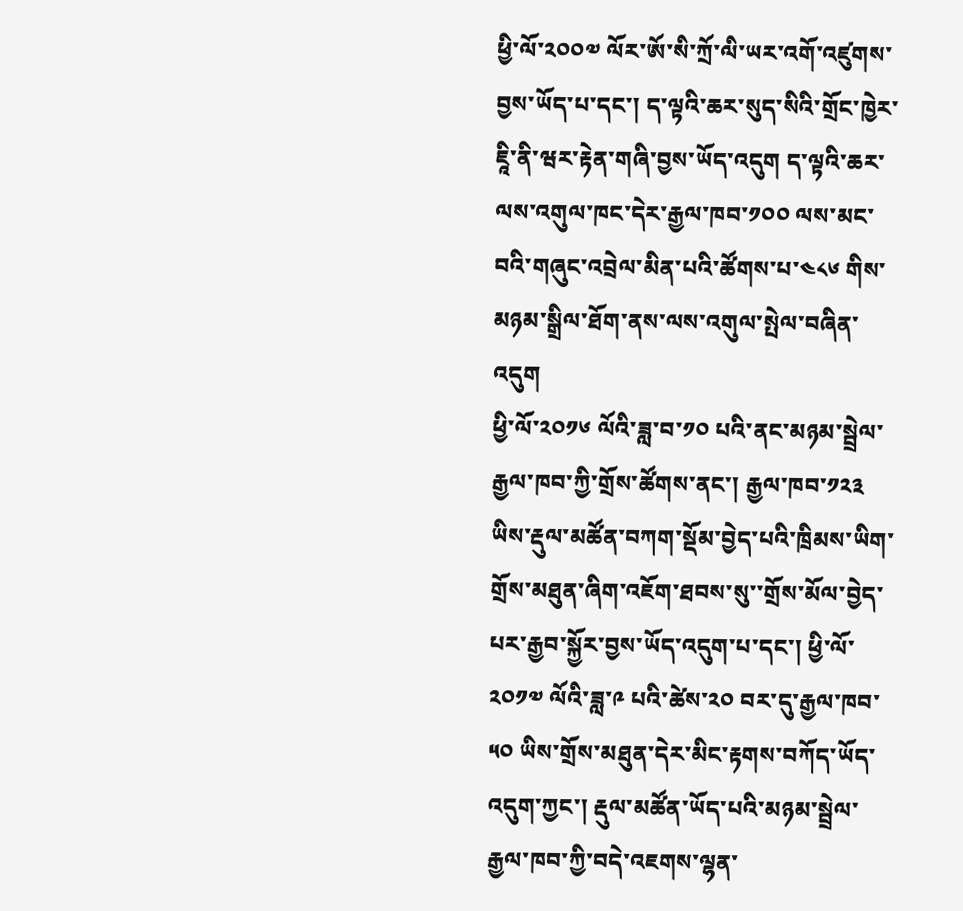ཕྱི་ལོ་༢༠༠༧ ལོར་ཨོ་སི་ཀྲོ་ལི་ཡར་འགོ་འཛུགས་བྱས་ཡོད་པ་དང་། ད་ལྟའི་ཆར་སུད་སིའི་གྲོང་ཁྱེར་ཇཱི་ནི་ཝར་རྟེན་གཞི་བྱས་ཡོད་འདུག ད་ལྟའི་ཆར་ལས་འགུལ་ཁང་དེར་རྒྱལ་ཁབ་༡༠༠ ལས་མང་བའི་གཞུང་འབྲེལ་མིན་པའི་ཚོགས་པ་༤༨༦ གིས་མཉམ་སྒྲིལ་ཐོག་ནས་ལས་འགུལ་སྤེལ་བཞིན་འདུག
ཕྱི་ལོ་༢༠༡༦ ལོའི་ཟླ་བ་༡༠ པའི་ནང་མཉམ་སྦྲེལ་རྒྱལ་ཁབ་ཀྱི་གྲོས་ཚོགས་ནང་། རྒྱལ་ཁབ་༡༢༣ ཡིས་རྡུལ་མཚོན་བཀག་སྡོམ་བྱེད་པའི་ཁྲིམས་ཡིག་གྲོས་མཐུན་ཞིག་འཇོག་ཐབས་སུ་་གྲོས་མོལ་བྱེད་པར་རྒྱབ་སྐྱོར་བྱས་ཡོད་འདུག་པ་དང་། ཕྱི་ལོ་༢༠༡༧ ལོའི་ཟླ་༩ པའི་ཚེས་༢༠ བར་དུ་རྒྱལ་ཁབ་༥༠ ཡིས་གྲོས་མཐུན་དེར་མིང་རྟགས་བཀོད་ཡོད་འདུག་ཀྱང་། རྡུལ་མཚོན་ཡོད་པའི་མཉམ་སྦྲེལ་རྒྱལ་ཁབ་ཀྱི་བདེ་འཇགས་ལྷན་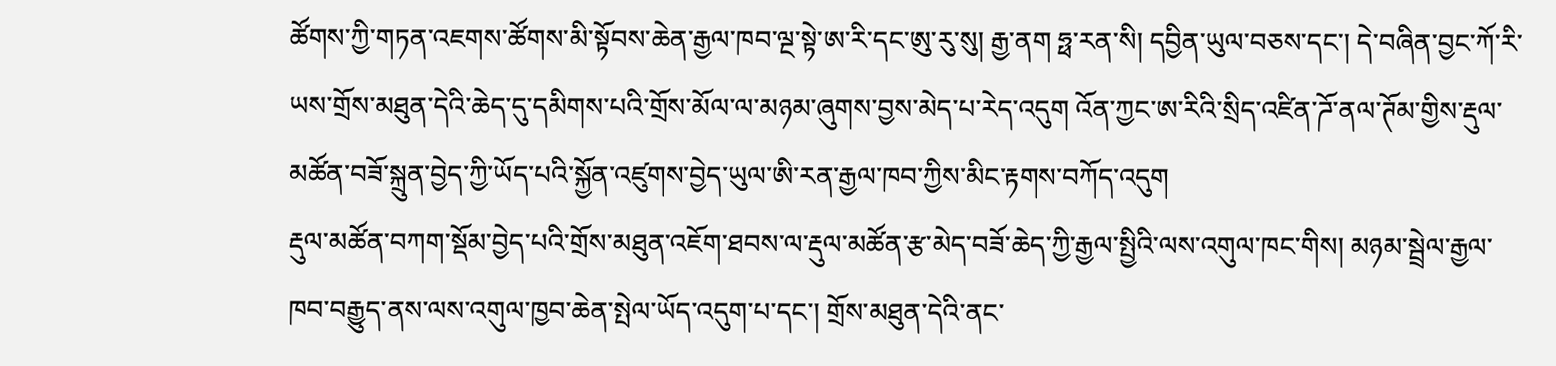ཚོགས་ཀྱི་གཏན་འཇགས་ཚོགས་མི་སྟོབས་ཆེན་རྒྱལ་ཁབ་ལྔ་སྟེ་ཨ་རི་དང་ཨུ་རུ་སུ། རྒྱ་ནག ཧྥ་རན་སི། དབྱིན་ཡུལ་བཅས་དང་། དེ་བཞིན་བྱང་ཀོ་རི་ཡས་གྲོས་མཐུན་དེའི་ཆེད་དུ་དམིགས་པའི་གྲོས་མོལ་ལ་མཉམ་ཞུགས་བྱས་མེད་པ་རེད་འདུག འོན་ཀྱང་ཨ་རིའི་སྲིད་འཛིན་ཌོ་ནལ་ཊོམ་གྱིས་རྡུལ་མཚོན་བཟོ་སྐྲུན་བྱེད་ཀྱི་ཡོད་པའི་སྐྱོན་འཛུགས་བྱེད་ཡུལ་ཨི་རན་རྒྱལ་ཁབ་ཀྱིས་མིང་རྟགས་བཀོད་འདུག
རྡུལ་མཚོན་བཀག་སྡོམ་བྱེད་པའི་གྲོས་མཐུན་འཇོག་ཐབས་ལ་རྡུལ་མཚོན་རྩ་མེད་བཟོ་ཆེད་ཀྱི་རྒྱལ་སྤྱིའི་ལས་འགུལ་ཁང་གིས། མཉམ་སྦྲེལ་རྒྱལ་ཁབ་བརྒྱུད་ནས་ལས་འགུལ་ཁྱབ་ཆེན་སྤེལ་ཡོད་འདུག་པ་དང་། གྲོས་མཐུན་དེའི་ནང་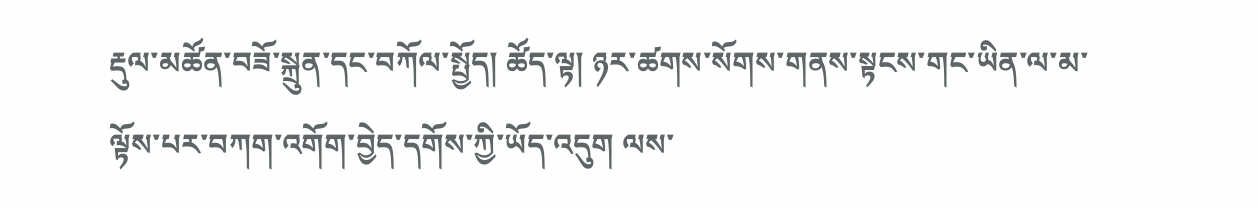རྡུལ་མཚོན་བཟོ་སྐྲུན་དང་བཀོལ་སྤྱོད། ཚོད་ལྟ། ཉར་ཚགས་སོགས་གནས་སྟངས་གང་ཡིན་ལ་མ་ལྟོས་པར་བཀག་འགོག་བྱེད་དགོས་ཀྱི་ཡོད་འདུག ལས་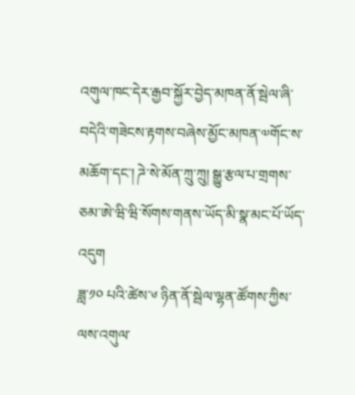འགུལ་ཁང་དེར་རྒྱབ་སྐྱོར་བྱེད་མཁན་ནོ་སྦེལ་ཞི་བདེའི་གཟེངས་རྟགས་བཞེས་མྱོང་མཁན་༧གོང་ས་མཆོག་དང་། ཌེ་སེ་མོན་ཀྲུ་ཀྲུ། སྒྱུ་རྩལ་པ་གྲགས་ཅམ་ཨེ་ཝི་ཝི་སོགས་གནས་ཡོད་མི་སྣ་མང་པོ་ཡོད་འདུག
ཟླ་༡༠ པའི་ཚེས་༦ ཉིན་ནོ་སྦེལ་ལྷན་ཚོགས་ཀྱིས་ལས་འགུལ་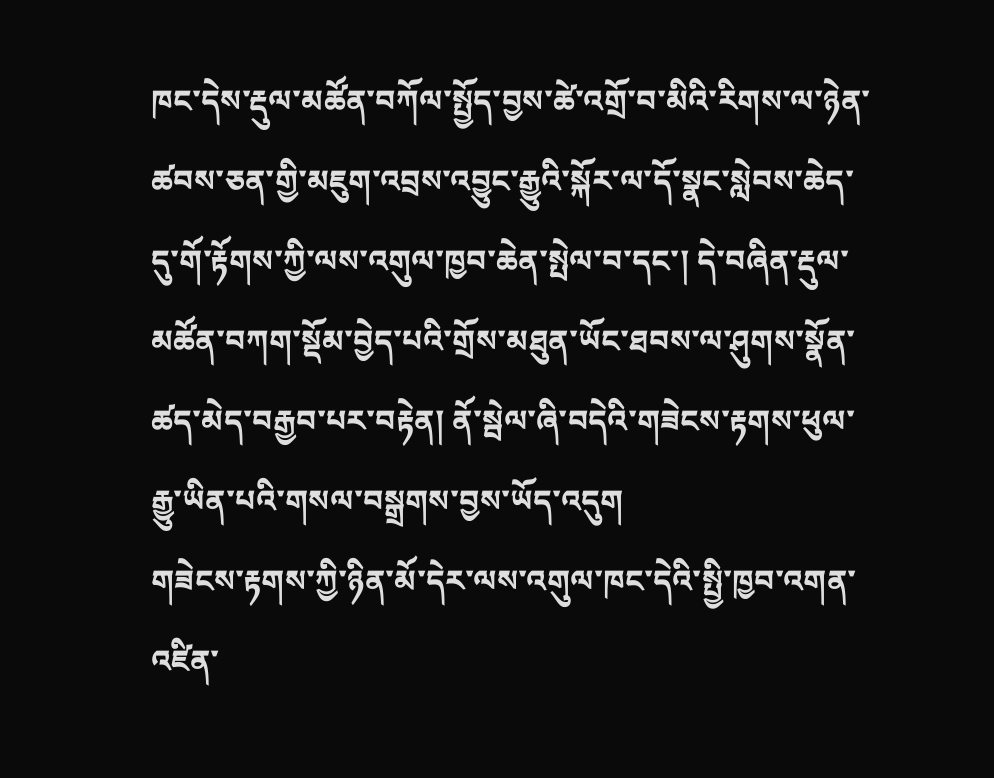ཁང་དེས་རྡུལ་མཚོན་བཀོལ་སྤྱོད་བྱས་ཚེ་འགྲོ་བ་མིའི་རིགས་ལ་ཉེན་ཚབས་ཅན་གྱི་མཇུག་འབྲས་འབྱུང་རྒྱུའི་སྐོར་ལ་དོ་སྣང་སླེབས་ཆེད་དུ་གོ་རྟོགས་ཀྱི་ལས་འགུལ་ཁྱབ་ཆེན་སྤེལ་བ་དང་། དེ་བཞིན་རྡུལ་མཚོན་བཀག་སྡོམ་བྱེད་པའི་གྲོས་མཐུན་ཡོང་ཐབས་ལ་ཤུགས་སྣོན་ཚད་མེད་བརྒྱབ་པར་བརྟེན། ནོ་སྦེལ་ཞི་བདེའི་གཟེངས་རྟགས་ཕུལ་རྒྱུ་ཡིན་པའི་གསལ་བསྒྲགས་བྱས་ཡོད་འདུག
གཟེངས་རྟགས་ཀྱི་ཉིན་མོ་དེར་ལས་འགུལ་ཁང་དེའི་སྤྱི་ཁྱབ་འགན་འཛིན་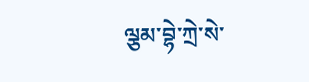ལྕམ་བྷེ་ཀྲེ་སེ་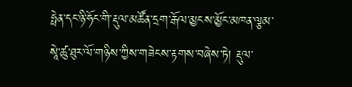ཧྥེན་དང་ཉི་ཧོང་གི་རྡུལ་མཚོན་དྲག་རྒོལ་མྱངས་མྱོང་མཁན་ལྕམ་སཱེ་ཚུ་ཐུར་ལོ་གཉིས་ཀྱིས་གཟེངས་རྟགས་བཞེས་ཏེ། རྡུལ་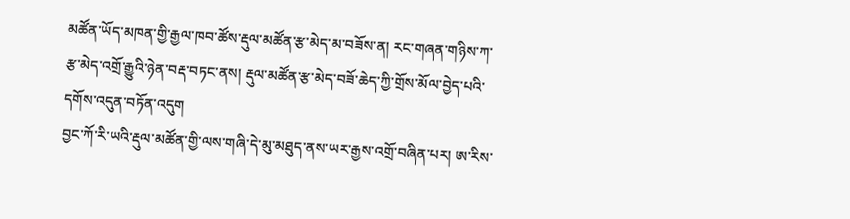མཚོན་ཡོད་མཁན་གྱི་རྒྱལ་ཁབ་ཚོས་རྡུལ་མཚོན་རྩ་མེད་མ་བཟོས་ན། རང་གཞན་གཉིས་ཀ་རྩ་མེད་འགྲོ་རྒྱུའི་ཉེན་བརྡ་བཏང་ནས། རྡུལ་མཚོན་རྩ་མེད་བཟོ་ཆེད་ཀྱི་གྲོས་མོལ་བྱེད་པའི་དགོས་འདུན་བཏོན་འདུག
བྱང་ཀོ་རི་ཡའི་རྡུལ་མཚོན་གྱི་ལས་གཞི་དེ་མུ་མཐུད་ནས་ཡར་རྒྱས་འགྲོ་བཞིན་པར། ཨ་རིས་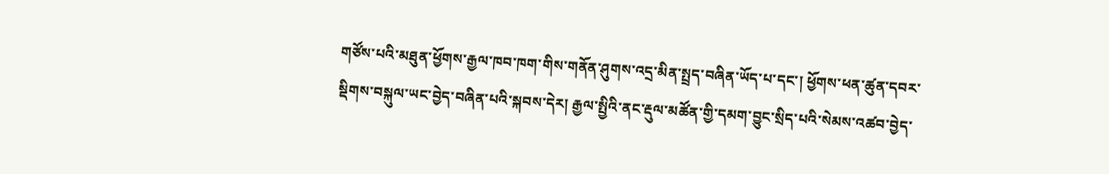གཙོས་པའི་མཐུན་ཕྱོགས་རྒྱལ་ཁབ་ཁག་གིས་གནོན་ཤུགས་འདྲ་མིན་སྤྲད་བཞིན་ཡོད་པ་དང་། ཕྱོགས་ཕན་ཚུན་དབར་སྡིགས་བསྐུལ་ཡང་བྱེད་བཞིན་པའི་སྐབས་དེར། རྒྱལ་སྤྱིའི་ནང་རྡུལ་མཚོན་གྱི་དམག་བྱུང་སྲིད་པའི་སེམས་འཚབ་བྱེད་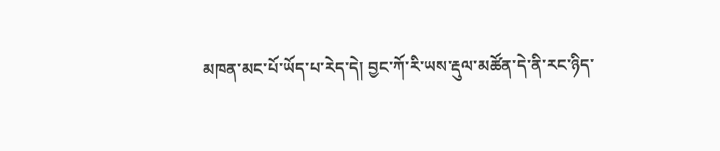མཁན་མང་པོ་ཡོད་པ་རེད་དེ། བྱང་ཀོ་རི་ཡས་རྡུལ་མཚོན་དེ་ནི་རང་ཉིད་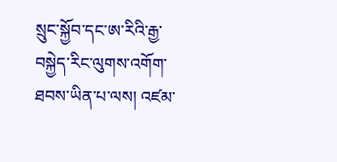སྲུང་སྐྱོབ་དང་ཨ་རིའི་རྒྱ་བསྐྱེད་རིང་ལུགས་འགོག་ཐབས་ཡིན་པ་ལས། འཛམ་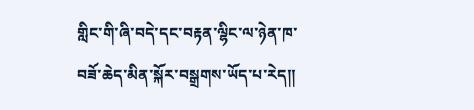གླིང་གི་ཞི་བདེ་དང་བརྟན་ལྷིང་ལ་ཉེན་ཁ་བཟོ་ཆེད་མིན་སྐོར་བསྒྲགས་ཡོད་པ་རེད།།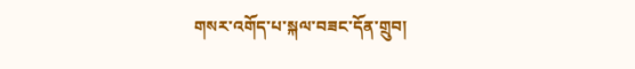གསར་འགོད་པ་སྐལ་བཟང་དོན་གྲུབ།